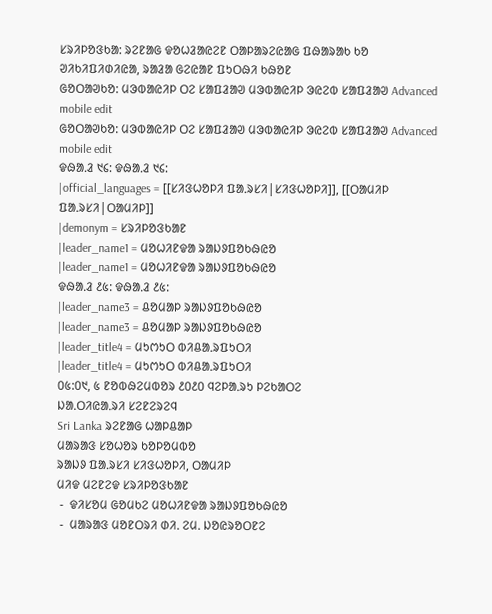ᱥᱨᱤᱞᱚᱝᱠᱟ: ᱨᱮᱱᱟᱜ ᱫᱚᱦᱲᱟᱭᱮᱱ ᱛᱟᱞᱟᱨᱮᱭᱟᱜ ᱯᱷᱟᱨᱟᱠ ᱠᱚ
ᱣᱤᱠᱤᱯᱤᱰᱤᱭᱟ, ᱨᱟᱲᱟ ᱜᱮᱭᱟᱱ ᱯᱩᱛᱷᱤ ᱠᱷᱚᱱ
ᱜᱚᱛᱟᱣᱠᱚ: ᱢᱳᱵᱟᱭᱤᱞ ᱛᱮ ᱥᱟᱯᱲᱟᱣ ᱢᱳᱵᱟᱭᱤᱞ ᱳᱭᱮᱵ ᱥᱟᱯᱲᱟᱣ Advanced mobile edit
ᱜᱚᱛᱟᱣᱠᱚ: ᱢᱳᱵᱟᱭᱤᱞ ᱛᱮ ᱥᱟᱯᱲᱟᱣ ᱢᱳᱵᱟᱭᱤᱞ ᱳᱭᱮᱵ ᱥᱟᱯᱲᱟᱣ Advanced mobile edit
ᱫᱷᱟᱹᱲ ᱑᱔: ᱫᱷᱟᱹᱲ ᱑᱔:
|official_languages = [[ᱥᱤᱝᱦᱚᱞᱤ ᱯᱟᱹᱨᱥᱤ|ᱥᱤᱝᱦᱚᱞᱤ]], [[ᱛᱟᱢᱤᱞ ᱯᱟᱹᱨᱥᱤ|ᱛᱟᱢᱤᱞ]]
|demonym = ᱥᱨᱤᱞᱚᱝᱠᱟᱱ
|leader_name1 = ᱢᱚᱦᱤᱱᱫᱟ ᱨᱟᱡᱽᱯᱚᱠᱷᱭᱚ
|leader_name1 = ᱢᱚᱦᱤᱱᱫᱟ ᱨᱟᱡᱽᱯᱚᱠᱷᱭᱚ
ᱫᱷᱟᱹᱲ ᱒᱕: ᱫᱷᱟᱹᱲ ᱒᱕:
|leader_name3 = ᱪᱚᱢᱟᱞ ᱨᱟᱡᱽᱯᱚᱠᱷᱭᱚ
|leader_name3 = ᱪᱚᱢᱟᱞ ᱨᱟᱡᱽᱯᱚᱠᱷᱭᱚ
|leader_title4 = ᱢᱩᱬᱩᱛ ᱵᱤᱪᱟᱹᱨᱯᱩᱛᱤ
|leader_title4 = ᱢᱩᱬᱩᱛ ᱵᱤᱪᱟᱹᱨᱯᱩᱛᱤ
᱐᱕:᱐᱑, ᱕ ᱱᱚᱵᱷᱮᱢᱵᱚᱨ ᱒᱐᱒᱐ ᱧᱮᱞᱟᱹᱨᱩ ᱞᱮᱠᱟᱛᱮ
ᱡᱟᱹᱛᱤᱭᱟᱹᱨᱤ ᱥᱮᱱᱮᱨᱮᱧ
Sri Lanka ᱨᱮᱱᱟᱜ ᱦᱟᱞᱪᱟᱞ
ᱢᱟᱨᱟᱝ ᱥᱚᱦᱚᱨ ᱠᱚᱞᱚᱢᱵᱚ
ᱨᱟᱡᱽ ᱯᱟᱹᱨᱥᱤ ᱥᱤᱝᱦᱚᱞᱤ, ᱛᱟᱢᱤᱞ
ᱢᱤᱫ ᱢᱮᱱᱮᱫ ᱥᱨᱤᱞᱚᱝᱠᱟᱱ
 -  ᱫᱤᱥᱚᱢ ᱜᱚᱢᱠᱮ ᱢᱚᱦᱤᱱᱫᱟ ᱨᱟᱡᱽᱯᱚᱠᱷᱭᱚ
 -  ᱢᱟᱨᱟᱝ ᱢᱚᱱᱛᱨᱤ ᱰᱤᱹ ᱮᱢᱹ ᱡᱚᱭᱨᱚᱛᱱᱮ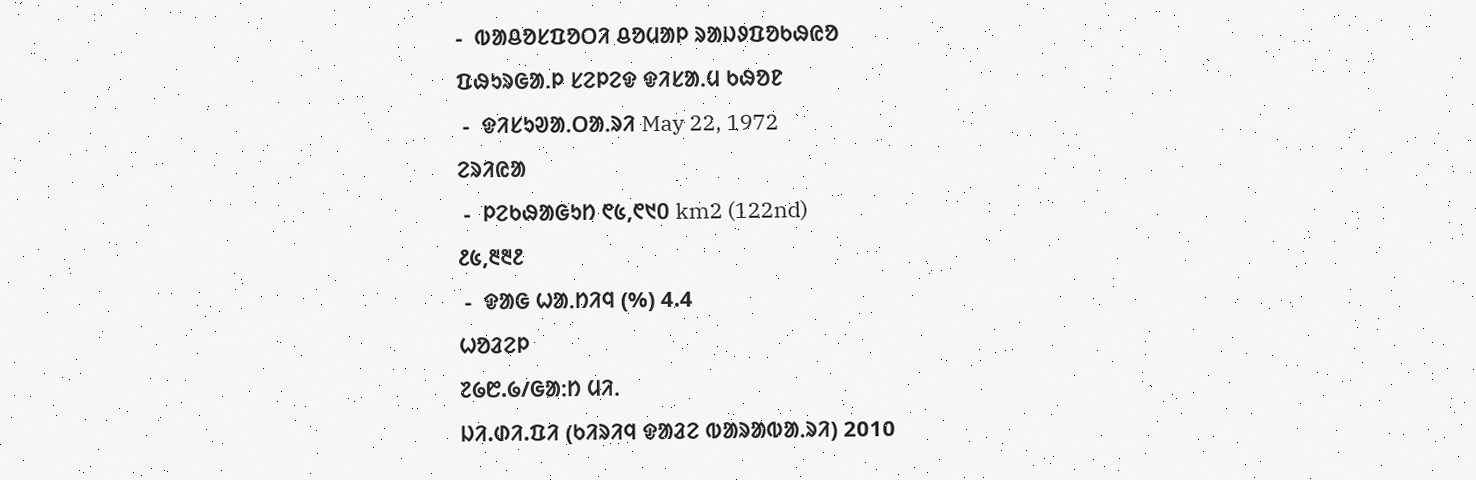-  ᱵᱟᱪᱚᱥᱯᱚᱛᱤ ᱪᱚᱢᱟᱞ ᱨᱟᱡᱽᱯᱚᱠᱷᱭᱚ
ᱯᱷᱩᱨᱜᱟᱹᱞ ᱥᱮᱞᱮᱫ ᱫᱤᱥᱟᱹᱢ ᱠᱷᱚᱱ
 -  ᱫᱤᱥᱩᱣᱟᱹᱛᱟᱹᱨᱤ May 22, 1972
ᱮᱨᱤᱭᱟ
 -  ᱞᱮᱠᱷᱟᱜᱩᱴ ᱖᱕,᱖᱑᱐ km2 (122nd)
᱒᱕,᱓᱓᱒
 -  ᱫᱟᱜ ᱦᱟᱹᱴᱤᱧ (%) 4.4
ᱦᱚᱲᱮᱞ
᱗᱙᱘.᱙/ᱜᱟᱺᱴ ᱢᱤᱹ
ᱡᱤ.ᱰᱤ.ᱯᱤ (ᱠᱤᱨᱤᱧ ᱫᱟᱲᱮ ᱵᱟᱨᱟᱵᱟᱹᱨᱤ) 2010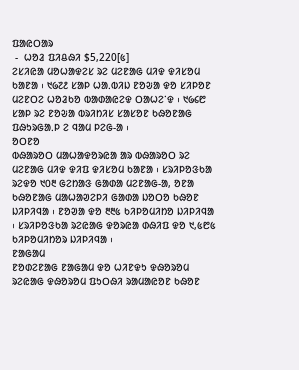ᱯᱟᱭᱛᱟᱨ
 -  ᱦᱚᱲ ᱯᱤᱪᱷᱤ $5,220[᱕]
ᱮᱥᱤᱭᱟ ᱢᱚᱦᱟᱫᱮᱥ ᱨᱮ ᱢᱮᱱᱟᱜ ᱢᱤᱫ ᱫᱤᱥᱚᱢ ᱠᱟᱱᱟ ᱾ ᱑᱙᱗᱒ ᱥᱟᱞ ᱦᱟᱹᱵᱤᱡ ᱱᱚᱶᱟ ᱫᱚ ᱥᱤᱞᱚᱱ ᱢᱮᱱᱛᱮ ᱦᱚᱲᱠᱚ ᱵᱟᱰᱟᱭᱮᱫ ᱛᱟᱦᱮᱸᱫ ᱾ ᱑᱙᱔᱘ ᱥᱟᱞ ᱨᱮ ᱱᱚᱶᱟ ᱵᱨᱤᱴᱤᱥ ᱥᱟᱥᱚᱱ ᱠᱷᱚᱱᱟᱜ ᱯᱷᱩᱨᱜᱟᱹᱞ ᱮ ᱧᱟᱢ ᱞᱮᱜ-ᱟ ᱾
ᱚᱛᱱᱚ
ᱵᱷᱟᱨᱚᱛ ᱢᱟᱦᱟᱫᱚᱨᱭᱟ ᱟᱨ ᱵᱷᱟᱨᱚᱛ ᱨᱮ ᱢᱮᱱᱟᱜ ᱢᱤᱫ ᱫᱤᱯ ᱫᱤᱥᱚᱢ ᱠᱟᱱᱟ ᱾ ᱥᱨᱤᱞᱚᱝᱠᱟ ᱨᱮᱫᱚ ᱑᱐᱓ ᱜᱮᱴᱟᱝ ᱜᱟᱰᱟ ᱢᱮᱱᱟᱜ-ᱟ, ᱚᱱᱟ ᱠᱷᱚᱱᱟᱜ ᱢᱟᱦᱟᱣᱮᱞᱤ ᱜᱟᱰᱟ ᱡᱚᱛᱚ ᱠᱷᱚᱱ ᱡᱤᱞᱤᱧᱟ ᱾ ᱱᱚᱣᱟ ᱫᱚ ᱓᱓᱕ ᱠᱤᱞᱚᱢᱤᱴᱚ ᱡᱤᱞᱤᱧᱟ ᱾ ᱥᱨᱤᱞᱚᱝᱠᱟ ᱨᱮᱭᱟᱜ ᱫᱚᱨᱭᱟ ᱰᱷᱤᱯ ᱫᱚ ᱑,᱕᱘᱕ ᱠᱤᱞᱚᱢᱤᱴᱚᱨ ᱡᱤᱞᱤᱧᱟ ᱾
ᱱᱟᱜᱟᱢ
ᱱᱚᱰᱮᱱᱟᱜ ᱱᱟᱜᱟᱢ ᱫᱚ ᱦᱤᱱᱫᱩ ᱫᱷᱚᱨᱚᱢ ᱨᱮᱭᱟᱜ ᱫᱷᱚᱨᱚᱢ ᱯᱩᱛᱷᱤ ᱨᱟᱢᱟᱭᱚᱱ ᱠᱷᱚᱱ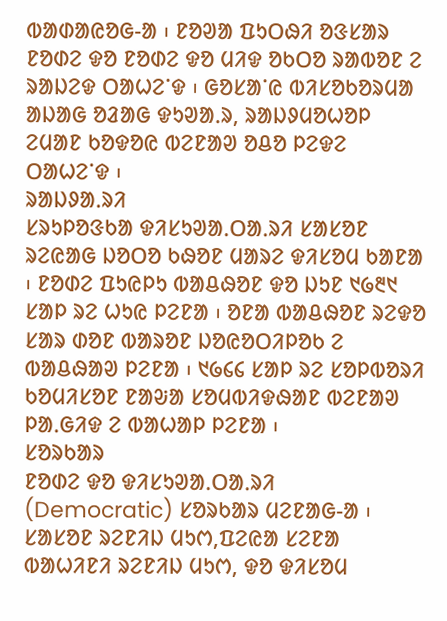ᱵᱟᱰᱟᱭᱚᱜ-ᱟ ᱾ ᱱᱚᱣᱟ ᱯᱩᱛᱷᱤ ᱚᱝᱥᱟᱨ ᱱᱚᱰᱮ ᱫᱚ ᱱᱚᱰᱮ ᱫᱚ ᱢᱤᱫ ᱚᱠᱛᱚ ᱨᱟᱵᱚᱱ ᱮ ᱨᱟᱡᱮᱫ ᱛᱟᱦᱮᱸᱫ ᱾ ᱜᱚᱥᱟᱸᱭ ᱵᱤᱥᱚᱠᱚᱨᱢᱟ ᱟᱡᱟᱜ ᱚᱲᱟᱜ ᱫᱩᱣᱟᱹᱨ, ᱨᱟᱡᱽᱢᱚᱦᱚᱞ ᱮᱢᱟᱱ ᱠᱚᱫᱚᱭ ᱵᱮᱱᱟᱣ ᱚᱪᱚ ᱞᱮᱫᱮ ᱛᱟᱦᱮᱸᱫ ᱾
ᱨᱟᱡᱽᱟᱹᱨᱤ
ᱥᱨᱩᱞᱚᱝᱠᱟ ᱫᱤᱥᱩᱣᱟᱹᱛᱟᱹᱨᱤ ᱥᱟᱥᱚᱱ ᱨᱮᱭᱟᱜ ᱡᱚᱛᱚ ᱠᱷᱚᱱ ᱢᱟᱨᱮ ᱫᱤᱥᱚᱢ ᱠᱟᱱᱟ ᱾ ᱱᱚᱰᱮ ᱯᱩᱭᱞᱩ ᱵᱟᱪᱷᱚᱱ ᱫᱚ ᱡᱩᱱ ᱑᱙᱓᱑ ᱥᱟᱞ ᱨᱮ ᱦᱩᱭ ᱞᱮᱱᱟ ᱾ ᱚᱱᱟ ᱵᱟᱪᱷᱚᱱ ᱨᱮᱫᱚ ᱥᱟᱨ ᱰᱚᱱ ᱵᱟᱨᱚᱱ ᱡᱚᱭᱚᱛᱤᱞᱚᱠ ᱮ ᱵᱟᱪᱷᱟᱣ ᱞᱮᱱᱟ ᱾ ᱑᱙᱔᱔ ᱥᱟᱞ ᱨᱮ ᱥᱚᱞᱵᱚᱨᱤ ᱠᱚᱢᱤᱥᱚᱱ ᱱᱟᱶᱟ ᱥᱚᱢᱵᱤᱫᱷᱟᱱ ᱵᱮᱱᱟᱣ ᱞᱟᱹᱜᱤᱫ ᱮ ᱵᱟᱦᱟᱞ ᱞᱮᱱᱟ ᱾
ᱥᱚᱨᱠᱟᱨ
ᱱᱚᱰᱮ ᱫᱚ ᱫᱤᱥᱩᱣᱟᱹᱛᱟᱹᱨᱤ (Democratic) ᱥᱚᱨᱠᱟᱨ ᱢᱮᱱᱟᱜ-ᱟ ᱾ ᱥᱟᱥᱚᱱ ᱨᱮᱱᱤᱡ ᱢᱩᱬ,ᱯᱮᱭᱟ ᱥᱮᱱᱟ ᱵᱟᱦᱤᱱᱤ ᱨᱮᱱᱤᱡ ᱢᱩᱬ, ᱫᱚ ᱫᱤᱥᱚᱢ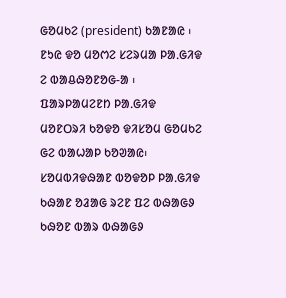ᱜᱚᱢᱠᱮ (president) ᱠᱟᱱᱟᱭ ᱾ ᱱᱩᱭ ᱫᱚ ᱢᱚᱬᱮ ᱥᱮᱨᱢᱟ ᱞᱟᱹᱜᱤᱫ ᱮ ᱵᱟᱪᱷᱚᱱᱚᱜ-ᱟ ᱾ ᱯᱟᱨᱞᱟᱢᱮᱱᱴ ᱞᱟᱹᱜᱤᱫ ᱢᱚᱱᱛᱨᱤ ᱠᱚᱫᱚ ᱫᱤᱥᱚᱢ ᱜᱚᱢᱠᱮ ᱜᱮ ᱵᱟᱦᱟᱞ ᱠᱚᱣᱟᱭ᱾ ᱥᱚᱢᱵᱤᱫᱷᱟᱱ ᱵᱚᱫᱚᱞ ᱞᱟᱹᱜᱤᱫ ᱠᱷᱟᱱ ᱚᱲᱟᱜ ᱨᱮᱱ ᱯᱮ ᱵᱷᱟᱜᱽ ᱠᱷᱚᱱ ᱵᱟᱨ ᱵᱷᱟᱜᱽ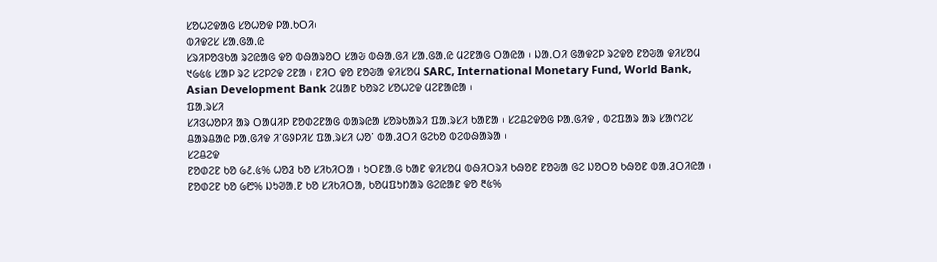ᱥᱚᱦᱮᱫᱟᱜ ᱥᱚᱦᱚᱫ ᱞᱟᱹᱠᱛᱤ᱾
ᱵᱤᱫᱮᱥ ᱥᱟᱹᱜᱟᱹᱭ
ᱥᱨᱤᱞᱚᱝᱠᱟ ᱨᱮᱭᱟᱜ ᱫᱚ ᱵᱷᱟᱨᱚᱛ ᱥᱟᱶ ᱵᱷᱟᱹᱜᱤ ᱥᱟᱹᱜᱟᱹᱭ ᱢᱮᱱᱟᱜ ᱛᱟᱭᱟ ᱾ ᱡᱟᱹᱛᱤ ᱜᱟᱫᱮᱞ ᱨᱮᱫᱚ ᱱᱚᱶᱟ ᱫᱤᱥᱚᱢ ᱑᱙᱕᱕ ᱥᱟᱞ ᱨᱮ ᱥᱮᱞᱮᱫ ᱮᱱᱟ ᱾ ᱱᱤᱛ ᱫᱚ ᱱᱚᱶᱟ ᱫᱤᱥᱚᱢ SARC, International Monetary Fund, World Bank, Asian Development Bank ᱮᱢᱟᱱ ᱠᱚᱨᱮ ᱥᱚᱦᱮᱫ ᱢᱮᱱᱟᱭᱟ ᱾
ᱯᱟᱹᱨᱥᱤ
ᱥᱤᱝᱦᱚᱞᱤ ᱟᱨ ᱛᱟᱢᱤᱞ ᱱᱚᱰᱮᱱᱟᱜ ᱵᱟᱨᱭᱟ ᱥᱚᱨᱠᱟᱨᱤ ᱯᱟᱹᱨᱥᱤ ᱠᱟᱱᱟ ᱾ ᱥᱮᱪᱮᱫᱚᱜ ᱞᱟᱹᱜᱤᱫ , ᱵᱮᱯᱟᱨ ᱟᱨ ᱥᱟᱬᱮᱥ ᱪᱟᱨᱪᱟᱭ ᱞᱟᱹᱜᱤᱫ ᱤᱸᱜᱽᱞᱤᱥ ᱯᱟᱹᱨᱥᱤ ᱦᱚᱸ ᱵᱟᱹᱲᱛᱤ ᱜᱮᱠᱚ ᱵᱮᱵᱷᱟᱨᱟ ᱾
ᱥᱮᱪᱮᱫ
ᱱᱚᱰᱮᱱ ᱠᱚ ᱙᱒ᱹ᱕% ᱦᱚᱲ ᱠᱚ ᱥᱤᱠᱤᱛᱟ ᱾ ᱩᱛᱱᱟᱹᱜ ᱠᱟᱱ ᱫᱤᱥᱚᱢ ᱵᱷᱤᱛᱨᱤ ᱠᱷᱚᱱ ᱱᱚᱶᱟ ᱜᱮ ᱡᱚᱛᱚ ᱠᱷᱚᱱ ᱵᱟᱹᱲᱛᱤᱭᱟ ᱾ ᱱᱚᱰᱮᱱ ᱠᱚ ᱙᱘% ᱡᱩᱣᱟᱹᱱ ᱠᱚ ᱥᱤᱠᱤᱛᱟ, ᱠᱚᱢᱯᱩᱴᱟᱨ ᱜᱮᱭᱟᱱ ᱫᱚ ᱓᱕%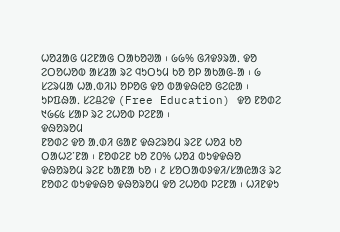ᱦᱚᱲᱟᱜ ᱢᱮᱱᱟᱜ ᱛᱟᱠᱚᱣᱟ ᱾ ᱙᱙% ᱜᱤᱫᱽᱨᱟᱹ ᱫᱚ ᱮᱛᱚᱦᱚᱵ ᱟᱥᱲᱟ ᱨᱮ ᱧᱩᱛᱩᱢ ᱠᱚ ᱚᱞ ᱟᱠᱟᱜ-ᱟ ᱾ ᱙ ᱥᱮᱨᱢᱟ ᱦᱟᱹᱵᱤᱡ ᱚᱞᱚᱜ ᱫᱚ ᱵᱟᱫᱷᱭᱚ ᱜᱮᱭᱟ ᱾ ᱩᱞᱯᱷᱟᱹ ᱥᱮᱪᱮᱫ (Free Education) ᱫᱚ ᱱᱚᱰᱮ ᱑᱙᱔᱕ ᱥᱟᱞ ᱨᱮ ᱮᱦᱚᱵ ᱞᱮᱱᱟ ᱾
ᱫᱷᱚᱨᱚᱢ
ᱱᱚᱰᱮ ᱫᱚ ᱟᱹᱰᱤ ᱜᱟᱱ ᱫᱷᱮᱨᱚᱢ ᱨᱮᱱ ᱦᱚᱲ ᱠᱚ ᱛᱟᱦᱮᱸᱱᱟ ᱾ ᱱᱚᱰᱮᱱ ᱠᱚ ᱗᱐% ᱦᱚᱲ ᱵᱩᱫᱫᱷᱚ ᱫᱷᱚᱨᱚᱢ ᱨᱮᱱ ᱠᱟᱱᱟ ᱠᱚ ᱾ ᱒ ᱥᱚᱛᱟᱵᱽᱫᱤ/ᱥᱟᱭᱟᱝ ᱨᱮ ᱱᱚᱰᱮ ᱵᱩᱫᱫᱷᱚ ᱫᱷᱚᱨᱚᱢ ᱫᱚ ᱮᱦᱚᱵ ᱞᱮᱱᱟ ᱾ ᱦᱤᱱᱫᱩ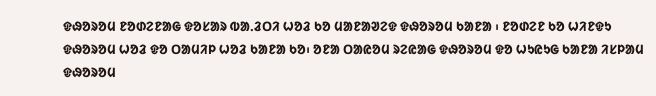ᱫᱷᱚᱨᱚᱢ ᱱᱚᱰᱮᱱᱟᱜ ᱫᱚᱥᱟᱨ ᱵᱟᱹᱲᱛᱤ ᱦᱚᱲ ᱠᱚ ᱢᱟᱱᱟᱣᱮᱫ ᱫᱷᱚᱨᱚᱢ ᱠᱟᱱᱟ ᱾ ᱱᱚᱰᱮᱱ ᱠᱚ ᱦᱤᱱᱫᱩ ᱫᱷᱚᱨᱚᱢ ᱦᱚᱲ ᱫᱚ ᱛᱟᱢᱤᱞ ᱦᱚᱲ ᱠᱟᱱᱟ ᱠᱚ᱾ ᱚᱱᱟ ᱛᱟᱭᱚᱢ ᱨᱮᱭᱟᱜ ᱫᱷᱚᱨᱚᱢ ᱫᱚ ᱦᱩᱭᱩᱜ ᱠᱟᱱᱟ ᱤᱥᱞᱟᱢ ᱫᱷᱚᱨᱚᱢ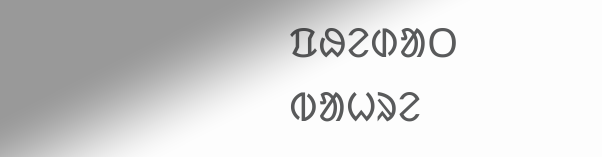ᱯᱷᱮᱰᱟᱛ
ᱵᱟᱦᱨᱮ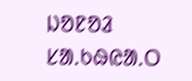ᱡᱚᱱᱚᱲ
ᱥᱟᱹᱠᱷᱭᱟᱹᱛ